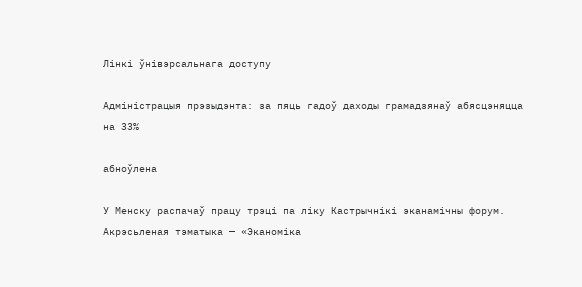Лінкі ўнівэрсальнага доступу

Адміністрацыя прэзыдэнта: за пяць гадоў даходы грамадзянаў абясцэняцца на 33%

абноўлена

У Менску распачаў працу трэці па ліку Кастрычнікі эканамічны форум. Акрэсьленая тэматыка — «Эканоміка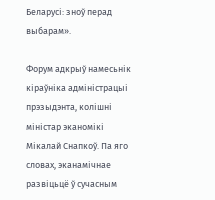Беларусі: зноў перад выбарам».

Форум адкрыў намесьнік кіраўніка адміністрацыі прэзыдэнта, колішні міністар эканомікі Мікалай Снапкоў. Па яго словах, эканамічнае развіцьцё ў сучасным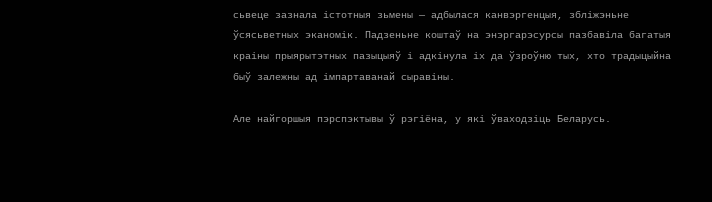сьвеце зазнала істотныя зьмены — адбылася канвэргенцыя, збліжэньне ўсясьветных эканомік. Падзеньне коштаў на энэргарэсурсы пазбавіла багатыя краіны прыярытэтных пазыцыяў і адкінула іх да ўзроўню тых, хто традыцыйна быў залежны ад імпартаванай сыравіны.

Але найгоршыя пэрспэктывы ў рэгіёна, у які ўваходзіць Беларусь.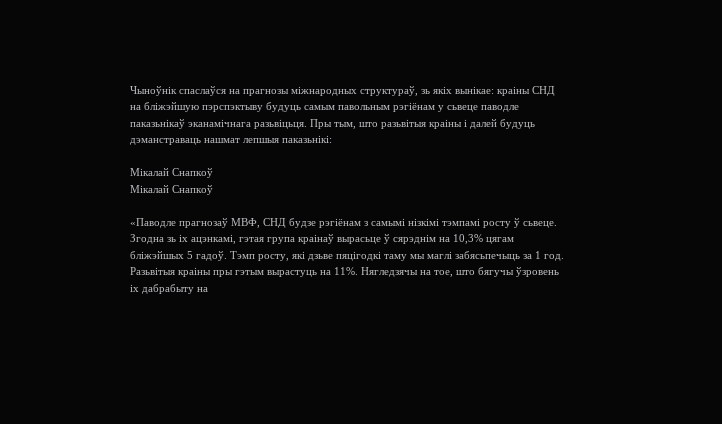Чыноўнік спаслаўся на прагнозы міжнародных структураў, зь якіх вынікае: краіны СНД на бліжэйшую пэрспэктыву будуць самым павольным рэгіёнам у сьвеце паводле паказьнікаў эканамічнага разьвіцьця. Пры тым, што разьвітыя краіны і далей будуць дэманстраваць нашмат лепшыя паказьнікі:

Мікалай Снапкоў
Мікалай Снапкоў

«Паводле прагнозаў МВФ, СНД будзе рэгіёнам з самымі нізкімі тэмпамі росту ў сьвеце. Згодна зь іх ацэнкамі, гэтая група краінаў вырасьце ў сярэднім на 10,3% цягам бліжэйшых 5 гадоў. Тэмп росту, які дзьве пяцігодкі таму мы маглі забясьпечыць за 1 год. Разьвітыя краіны пры гэтым вырастуць на 11%. Нягледзячы на тое, што бягучы ўзровень іх дабрабыту на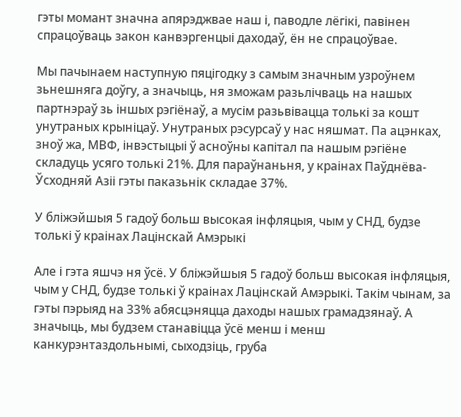гэты момант значна апярэджвае наш і, паводле лёгікі, павінен спрацоўваць закон канвэргенцыі даходаў, ён не спрацоўвае.

Мы пачынаем наступную пяцігодку з самым значным узроўнем зьнешняга доўгу, а значыць, ня зможам разьлічваць на нашых партнэраў зь іншых рэгіёнаў, а мусім разьвівацца толькі за кошт унутраных крыніцаў. Унутраных рэсурсаў у нас няшмат. Па ацэнках, зноў жа, МВФ, інвэстыцыі ў асноўны капітал па нашым рэгіёне складуць усяго толькі 21%. Для параўнаньня, у краінах Паўднёва-Ўсходняй Азіі гэты паказьнік складае 37%.

У бліжэйшыя 5 гадоў больш высокая інфляцыя, чым у СНД, будзе толькі ў краінах Лацінскай Амэрыкі

Але і гэта яшчэ ня ўсё. У бліжэйшыя 5 гадоў больш высокая інфляцыя, чым у СНД, будзе толькі ў краінах Лацінскай Амэрыкі. Такім чынам, за гэты пэрыяд на 33% абясцэняцца даходы нашых грамадзянаў. А значыць, мы будзем станавіцца ўсё менш і менш канкурэнтаздольнымі, сыходзіць, груба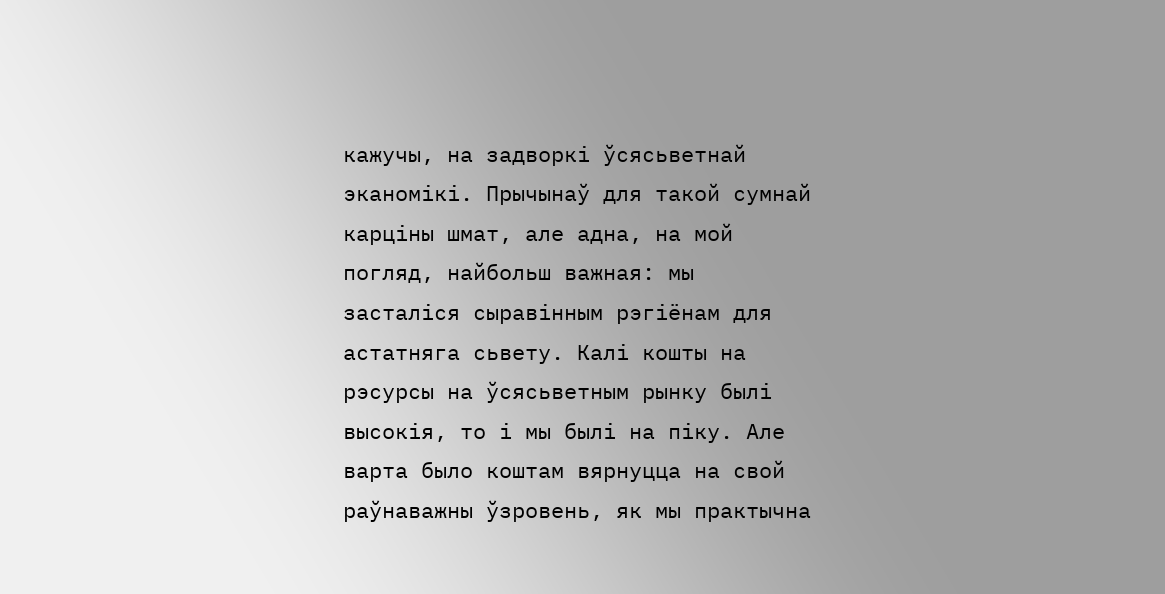кажучы, на задворкі ўсясьветнай эканомікі. Прычынаў для такой сумнай карціны шмат, але адна, на мой погляд, найбольш важная: мы засталіся сыравінным рэгіёнам для астатняга сьвету. Калі кошты на рэсурсы на ўсясьветным рынку былі высокія, то і мы былі на піку. Але варта было коштам вярнуцца на свой раўнаважны ўзровень, як мы практычна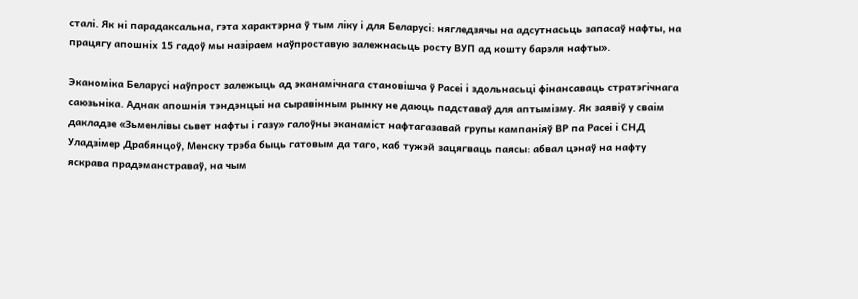сталі. Як ні парадаксальна, гэта характэрна ў тым ліку і для Беларусі: нягледзячы на адсутнасьць запасаў нафты, на працягу апошніх 15 гадоў мы назіраем наўпроставую залежнасьць росту ВУП ад кошту барэля нафты».

Эканоміка Беларусі наўпрост залежыць ад эканамічнага становішча ў Расеі і здольнасьці фінансаваць стратэгічнага саюзьніка. Аднак апошнія тэндэнцыі на сыравінным рынку не даюць падставаў для аптымізму. Як заявіў у сваім дакладзе «Зьменлівы сьвет нафты і газу» галоўны эканаміст нафтагазавай групы кампаніяў ВР па Расеі і СНД Уладзімер Драбянцоў, Менску трэба быць гатовым да таго, каб тужэй зацягваць паясы: абвал цэнаў на нафту яскрава прадэманстраваў, на чым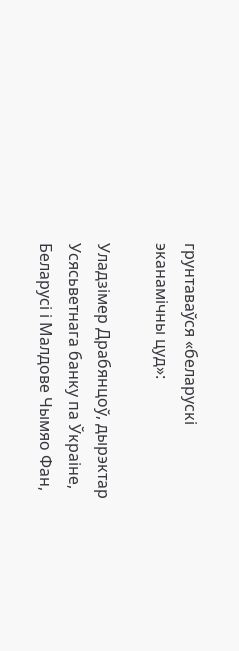грунтаваўся «беларускі эканамічны цуд»:

Уладзімер Драбянцоў, дырэктар Усясьветнага банку па Ўкраіне, Беларусі і Малдове Чымяо Фан,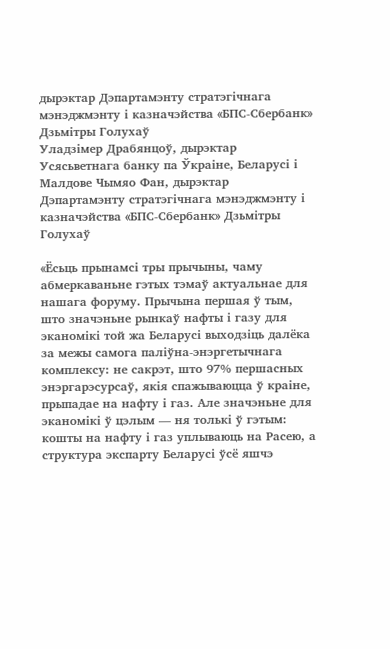дырэктар Дэпартамэнту стратэгічнага мэнэджмэнту і казначэйства «БПС-Сбербанк» Дзьмітры Голухаў
Уладзімер Драбянцоў, дырэктар Усясьветнага банку па Ўкраіне, Беларусі і Малдове Чымяо Фан, дырэктар Дэпартамэнту стратэгічнага мэнэджмэнту і казначэйства «БПС-Сбербанк» Дзьмітры Голухаў

«Ёсьць прынамсі тры прычыны, чаму абмеркаваньне гэтых тэмаў актуальнае для нашага форуму. Прычына першая ў тым, што значэньне рынкаў нафты і газу для эканомікі той жа Беларусі выходзіць далёка за межы самога паліўна-энэргетычнага комплексу: не сакрэт, што 97% першасных энэргарэсурсаў, якія спажываюцца ў краіне, прыпадае на нафту і газ. Але значэньне для эканомікі ў цэлым — ня толькі ў гэтым: кошты на нафту і газ уплываюць на Расею, а структура экспарту Беларусі ўсё яшчэ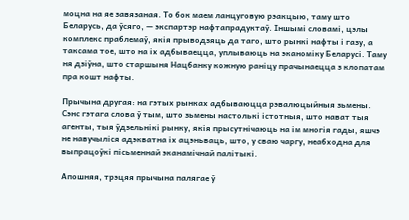моцна на яе завязаная. То бок маем ланцуговую рэакцыю, таму што Беларусь, да ўсяго, — экспартэр нафтапрадуктаў. Іншымі словамі, цэлы комплекс праблемаў, якія прыводзяць да таго, што рынкі нафты і газу, а таксама тое, што на іх адбываецца, уплываюць на эканоміку Беларусі. Таму ня дзіўна, што старшыня Нацбанку кожную раніцу прачынаецца з клопатам пра кошт нафты.

Прычына другая: на гэтых рынках адбываюцца рэвалюцыйныя зьмены. Сэнс гэтага слова ў тым, што зьмены настолькі істотныя, што нават тыя агенты, тыя ўдзельнікі рынку, якія прысутнічаюць на ім многія гады, яшчэ не навучыліся адэкватна іх ацэньваць, што, у сваю чаргу, неабходна для выпрацоўкі пісьменнай эканамічнай палітыкі.

Апошняя, трэцяя прычына палягае ў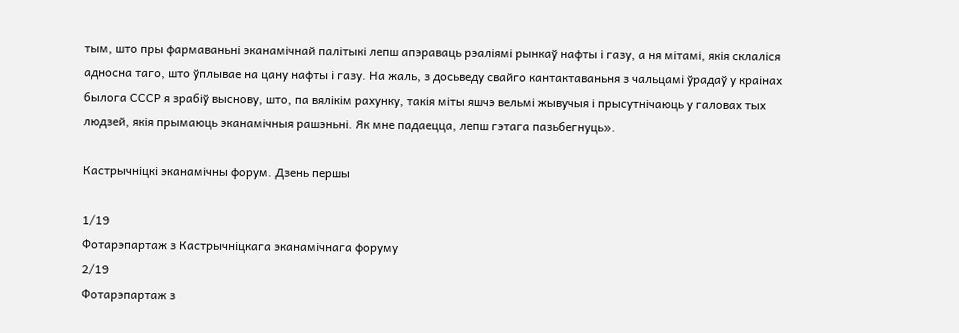тым, што пры фармаваньні эканамічнай палітыкі лепш апэраваць рэаліямі рынкаў нафты і газу, а ня мітамі, якія склаліся адносна таго, што ўплывае на цану нафты і газу. На жаль, з досьведу свайго кантактаваньня з чальцамі ўрадаў у краінах былога СССР я зрабіў выснову, што, па вялікім рахунку, такія міты яшчэ вельмі жывучыя і прысутнічаюць у галовах тых людзей, якія прымаюць эканамічныя рашэньні. Як мне падаецца, лепш гэтага пазьбегнуць».

Кастрычніцкі эканамічны форум. Дзень першы

1/19
Фотарэпартаж з Кастрычніцкага эканамічнага форуму
2/19
Фотарэпартаж з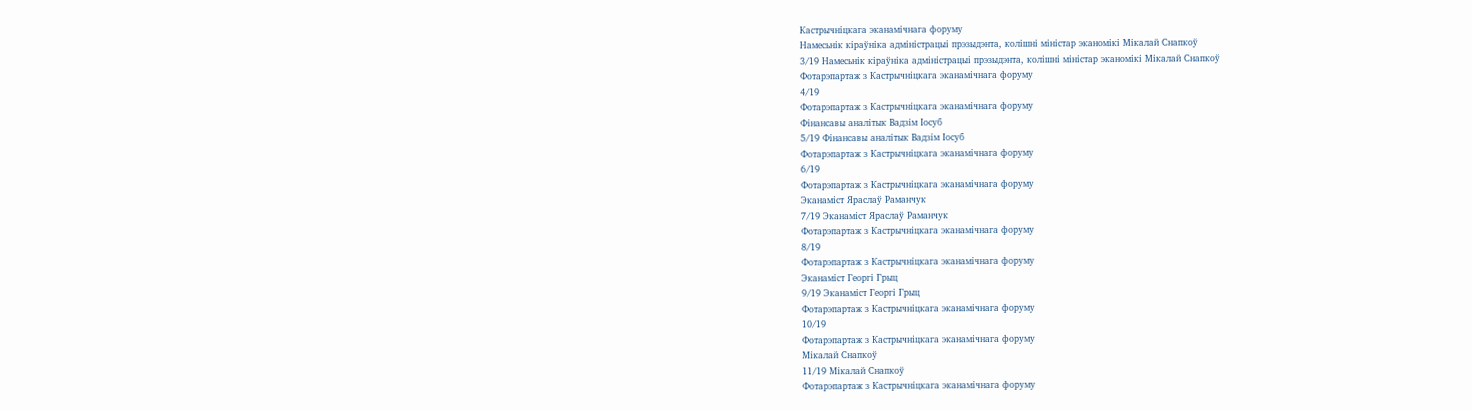Кастрычніцкага эканамічнага форуму
Намесьнік кіраўніка адміністрацыі прэзыдэнта, колішні міністар эканомікі Мікалай Снапкоў
3/19 Намесьнік кіраўніка адміністрацыі прэзыдэнта, колішні міністар эканомікі Мікалай Снапкоў
Фотарэпартаж з Кастрычніцкага эканамічнага форуму
4/19
Фотарэпартаж з Кастрычніцкага эканамічнага форуму
Фінансавы аналітык Вадзім Іосуб
5/19 Фінансавы аналітык Вадзім Іосуб
Фотарэпартаж з Кастрычніцкага эканамічнага форуму
6/19
Фотарэпартаж з Кастрычніцкага эканамічнага форуму
Эканаміст Яраслаў Раманчук
7/19 Эканаміст Яраслаў Раманчук
Фотарэпартаж з Кастрычніцкага эканамічнага форуму
8/19
Фотарэпартаж з Кастрычніцкага эканамічнага форуму
Эканаміст Георгі Грыц
9/19 Эканаміст Георгі Грыц
Фотарэпартаж з Кастрычніцкага эканамічнага форуму
10/19
Фотарэпартаж з Кастрычніцкага эканамічнага форуму
Мікалай Снапкоў
11/19 Мікалай Снапкоў
Фотарэпартаж з Кастрычніцкага эканамічнага форуму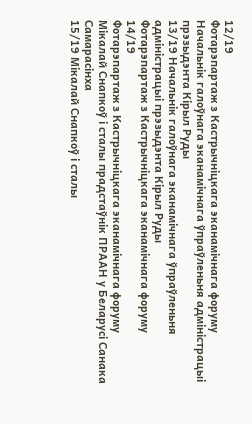12/19
Фотарэпартаж з Кастрычніцкага эканамічнага форуму
Начальнік галоўнага эканамічнага ўпраўленьня адміністрацыі прэзыдэнта Кірыл Руды
13/19 Начальнік галоўнага эканамічнага ўпраўленьня адміністрацыі прэзыдэнта Кірыл Руды
Фотарэпартаж з Кастрычніцкага эканамічнага форуму
14/19
Фотарэпартаж з Кастрычніцкага эканамічнага форуму
Мікалай Снапкоў і сталы прадстаўнік ПРААН у Беларусі Санака Самарасінха
15/19 Мікалай Снапкоў і сталы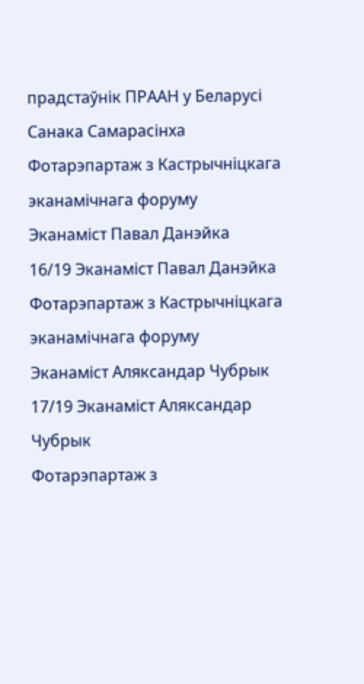прадстаўнік ПРААН у Беларусі Санака Самарасінха
Фотарэпартаж з Кастрычніцкага эканамічнага форуму
Эканаміст Павал Данэйка
16/19 Эканаміст Павал Данэйка
Фотарэпартаж з Кастрычніцкага эканамічнага форуму
Эканаміст Аляксандар Чубрык
17/19 Эканаміст Аляксандар Чубрык
Фотарэпартаж з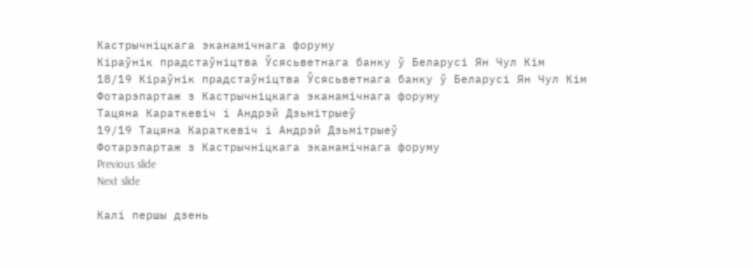Кастрычніцкага эканамічнага форуму
Кіраўнік прадстаўніцтва Ўсясьветнага банку ў Беларусі Ян Чул Кім
18/19 Кіраўнік прадстаўніцтва Ўсясьветнага банку ў Беларусі Ян Чул Кім
Фотарэпартаж з Кастрычніцкага эканамічнага форуму
Тацяна Караткевіч і Андрэй Дзьмітрыеў
19/19 Тацяна Караткевіч і Андрэй Дзьмітрыеў
Фотарэпартаж з Кастрычніцкага эканамічнага форуму
Previous slide
Next slide

Калі першы дзень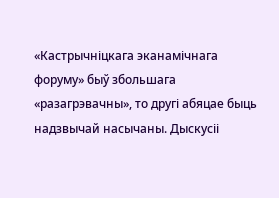«Кастрычніцкага эканамічнага форуму» быў збольшага «разагрэвачны», то другі абяцае быць надзвычай насычаны. Дыскусіі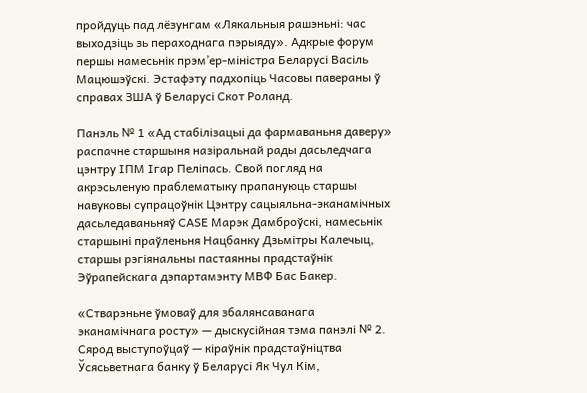пройдуць пад лёзунгам «Лякальныя рашэньні: час выходзіць зь пераходнага пэрыяду». Адкрые форум першы намесьнік прэм’ер-міністра Беларусі Васіль Мацюшэўскі. Эстафэту падхопіць Часовы павераны ў справах ЗША ў Беларусі Скот Роланд.

Панэль № 1 «Ад стабілізацыі да фармаваньня даверу» распачне старшыня назіральнай рады дасьледчага цэнтру ІПМ Ігар Пеліпась. Свой погляд на акрэсьленую праблематыку прапануюць старшы навуковы супрацоўнік Цэнтру сацыяльна-эканамічных дасьледаваньняў CASE Марэк Дамброўскі, намесьнік старшыні праўленьня Нацбанку Дзьмітры Калечыц, старшы рэгіянальны пастаянны прадстаўнік Эўрапейскага дэпартамэнту МВФ Бас Бакер.

«Стварэньне ўмоваў для збалянсаванага эканамічнага росту» — дыскусійная тэма панэлі № 2. Сярод выступоўцаў — кіраўнік прадстаўніцтва Ўсясьветнага банку ў Беларусі Як Чул Кім,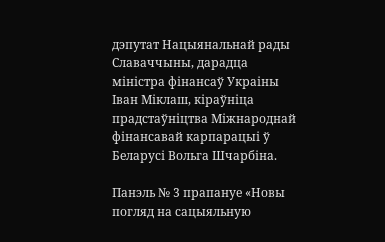дэпутат Нацыянальнай рады Славаччыны, дарадца міністра фінансаў Украіны Іван Міклаш, кіраўніца прадстаўніцтва Міжнароднай фінансавай карпарацыі ў Беларусі Вольга Шчарбіна.

Панэль № 3 прапануе «Новы погляд на сацыяльную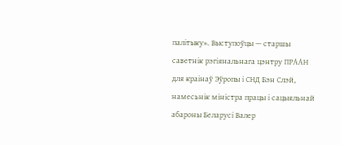палітыку». Выступоўцы — старшы саветнік рэгіянальнага цэнтру ПРААН для краінаў Эўропы і СНД Бэн Слэй, намесьнік міністра працы і сацыяльнай абароны Беларусі Валер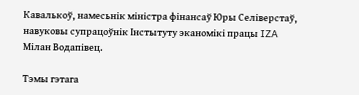Кавалькоў, намесьнік міністра фінансаў Юры Селіверстаў, навуковы супрацоўнік Інстытуту эканомікі працы IZA Мілан Водапівец.

Тэмы гэтага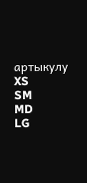артыкулу
XS
SM
MD
LG